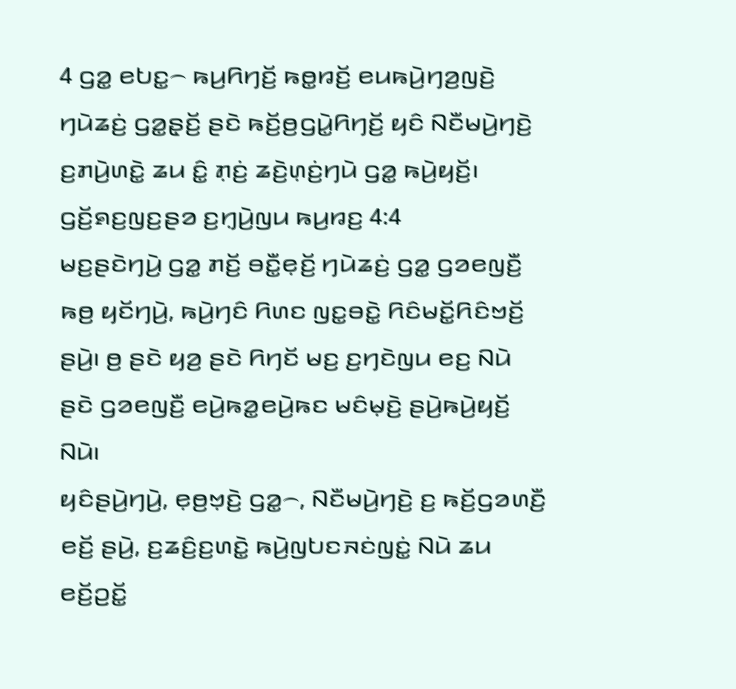4 ꤞꤤ꤭ ꤕꤝꤢ꤭꤮ ꤒꤣ꤬ꤖꤚꤢꤩ꤬ ꤒꤥ꤭ꤙꤢꤩ꤬ ꤕꤣꤒꤣꤧ꤬ꤚꤤ꤬ꤜꤢꤧ꤬ ꤚꤣꤧꤘꤢꤦ꤬ ꤞꤤ꤭ꤔ꤫ꤢꤩ꤬ ꤔꤢꤧ ꤒꤢꤩ꤬ꤥ꤬ꤞꤣꤧ꤭ꤖꤚꤢꤩ꤬ ꤟꤢꤨ ꤡꤢꤪꤗꤣꤧ꤬ꤚꤢꤧ꤬ ꤢ꤬ꤊꤣꤧ꤬ꤛꤢꤧ꤭ ꤘꤣ ꤢꤨ꤭ ꤊ꤫ꤢꤦ꤬ ꤘꤢꤧ꤬ꤛ꤫ꤢꤦ꤬ꤚꤣꤧ ꤞꤤ꤭ ꤒꤣꤧ꤬ꤟꤢꤩ꤬꤯
ꤞꤢꤩ꤬ꤎꤢ꤬ꤜꤢ꤬ꤔꤤ ꤢ꤬ꤚ꤫ꤣꤧ꤬ꤜꤣ ꤒꤣ꤬ꤙꤢ꤬ 4:4
ꤗꤢ꤬ꤔꤢꤧꤚꤣꤧ꤬ ꤞꤤ꤭ ꤊꤢꤩ꤬ ꤋꤢꤪ꤭ꤕ꤫ꤢꤩ꤬ ꤚꤣꤧꤘꤢꤦ꤬ ꤞꤤ꤭ ꤞꤤꤕꤜꤢꤪ꤬ ꤒꤥ꤬ ꤟꤢꤩꤚꤣꤧ꤬, ꤒꤣꤧ꤬ꤚꤢꤨ ꤖꤛꤢ ꤜꤢ꤭ꤋꤢꤧ꤭ ꤖꤢꤨꤗꤢꤩ꤭ꤖꤢꤨꤠꤢꤩ꤬ ꤔꤣꤧ꤬꤯ ꤥ꤬ ꤔꤢꤧ ꤟꤤ꤬ ꤔꤢꤧ ꤖꤚꤢꤩ ꤗꤢ꤬ ꤢ꤬ꤚꤢꤧꤜꤣ ꤕꤢ꤬ ꤡꤣꤧ ꤔꤢꤧ ꤞꤤꤕꤜꤢꤪ꤬ ꤕꤣꤧ꤬ꤒꤤ꤭ꤕꤣꤧ꤬ꤒꤢ ꤗꤢꤨꤗ꤫ꤢꤧ꤬ ꤔꤣꤧ꤬ꤒꤣꤧ꤬ꤟꤢꤩ꤬ ꤡꤣꤧ꤯
ꤟꤢꤨꤔꤣꤧ꤬ꤚꤣꤧ꤬, ꤕ꤫ꤥ꤬ꤠ꤫ꤢꤧ꤬ ꤞꤤ꤭꤮, ꤡꤢꤪꤗꤣꤧ꤬ꤚꤢꤧ꤬ ꤢ꤬ ꤒꤢꤩ꤬ꤞꤤꤛꤢꤪ꤬ ꤕꤢꤩ꤬ ꤔꤣꤧ꤬, ꤢ꤬ꤘꤢꤨ꤬ꤢ꤬ꤛꤢꤧ꤭ ꤒꤣꤧ꤬ꤜꤝꤢꤏꤢꤦꤜꤢꤦ꤭ ꤡꤣꤧ ꤘꤣ ꤕꤢꤩ꤬ꤑꤢꤩ꤭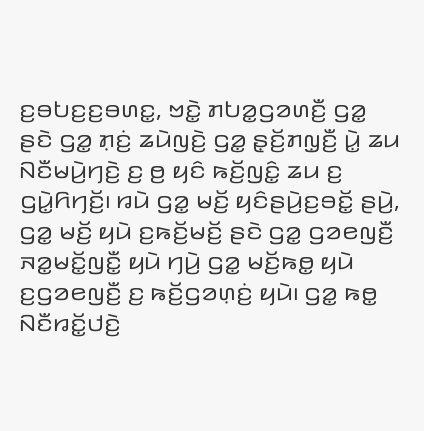ꤢ꤬ꤋꤝꤢ꤬ꤢ꤬ꤋꤛꤢ꤭, ꤠꤢꤧ꤭ ꤊꤝꤤ꤭ꤞꤤꤛꤢꤪ꤬ ꤞꤤ꤭ ꤔꤢꤧ ꤞꤤ꤭ ꤊ꤫ꤢꤦ꤬ ꤘꤣꤧꤜꤢꤧ꤬ ꤞꤤ꤭ ꤔ꤫ꤢꤩ꤬ꤊꤜ꤫ꤢꤪ꤬ ꤣꤧ꤭ ꤘꤣ ꤡꤢꤪꤗꤣꤧ꤬ꤚꤢꤧ꤬ ꤢ꤬ ꤥ꤬ ꤟꤢꤨ ꤒꤢꤩ꤬ꤜꤢꤨ꤭ ꤘꤣ ꤢ꤬ ꤞꤣꤧ꤭ꤖꤚꤢꤩ꤬꤯ ꤙꤣꤧ ꤞꤤ꤭ ꤗꤢꤩ꤬ ꤟꤢꤨꤔꤣꤧ꤬ꤢ꤬ꤋꤢꤩ꤭ ꤔꤣꤧ꤬, ꤞꤤ꤭ ꤗꤢꤩ꤬ ꤟꤣꤧ ꤢ꤬ꤒꤢꤩ꤬ꤗꤢꤩ꤬ ꤔꤢꤧ ꤞꤤ꤭ ꤞꤤꤕꤜꤢꤪ꤬ ꤏꤤ꤭ꤗꤢꤩ꤭ꤜꤢꤪ꤭ ꤟꤣꤧ ꤚꤣꤧ꤬ ꤞꤤ꤭ ꤗꤢꤩ꤬ꤒꤥ꤭ ꤟꤣꤧ ꤢ꤬ꤞꤤꤕꤜꤢꤪ꤬ ꤢ꤬ ꤒꤢꤩ꤬ꤞꤤꤛ꤫ꤢꤦ꤬ ꤟꤣꤧ꤯ ꤞꤤ꤭ ꤒꤥ꤭ ꤡꤢꤪꤙꤢꤩ꤭ꤓꤢꤧ꤬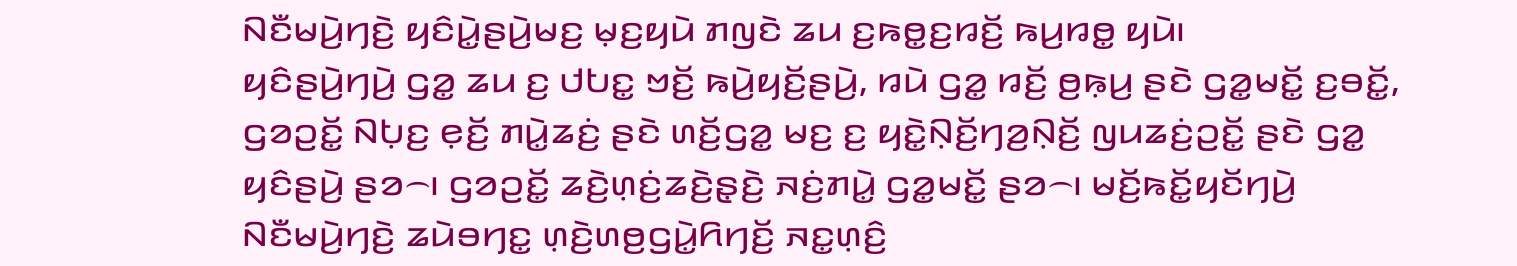ꤡꤢꤪꤗꤣꤧ꤬ꤚꤢꤧ꤬ ꤟꤢꤨꤣꤧ꤭ꤔꤣꤧ꤬ꤗꤢ꤬ ꤗ꤫ꤢ꤬ꤟꤣꤧ ꤊꤜꤢꤧ ꤘꤣ ꤢ꤬ꤒꤥ꤭ꤢ꤬ꤙꤢꤩ꤬ ꤒꤣ꤬ꤙꤥ꤭ ꤟꤣꤧ꤯
ꤟꤢꤨꤔꤣꤧ꤬ꤚꤣꤧ꤬ ꤞꤤ꤭ ꤘꤣ ꤢ꤬ ꤓꤝꤢ꤭ ꤠꤢꤩ꤬ ꤒꤣꤧ꤬ꤟꤢꤩ꤬ꤔꤣꤧ꤬, ꤙꤣꤧ ꤞꤤ꤭ ꤙꤢꤩ꤬ ꤥ꤬ꤒ꤫ꤣ꤬ ꤔꤢꤧ ꤞꤤ꤭ꤗꤢꤩ꤭ ꤢ꤬ꤋꤢꤩ꤭, ꤞꤤꤑꤢꤩ꤭ ꤡꤝ꤫ꤢ꤬ ꤕ꤫ꤢꤩ꤬ ꤊꤣꤧ꤭ꤘꤢꤦ꤬ ꤔꤢꤧ ꤛꤢꤩ꤬ꤞꤤ꤭ ꤗꤢ꤬ ꤢ꤬ ꤟꤢꤧ꤭ꤡ꤫ꤢꤩ꤬ꤚꤤ꤬ꤡ꤫ꤢꤩ꤬ ꤜꤣꤘꤢꤦ꤬ꤑꤢꤩ꤭ ꤔꤢꤧ ꤞꤤ꤭ ꤟꤢꤨꤔꤣꤧ꤬ ꤔꤤ꤮꤯ ꤞꤤꤑꤢꤩ꤭ ꤘꤢꤧ꤬ꤛ꤫ꤢꤦ꤬ꤘꤢꤧ꤬ꤔ꤫ꤢꤧ꤬ ꤏꤢꤦ꤬ꤊꤣꤧ꤭ ꤞꤤ꤭ꤗꤢꤩ꤭ ꤔꤤ꤮꤯ ꤗꤢꤩ꤬ꤒꤢꤩ꤭ꤟꤢꤩꤚꤣꤧ꤬ ꤡꤢꤪꤗꤣꤧ꤬ꤚꤢꤧ꤬ ꤘꤣꤧꤋꤚꤢ꤭ ꤛ꤫ꤢꤧ꤬ꤛꤥ꤬ꤞꤣꤧ꤭ꤖꤚꤢꤩ꤬ ꤏꤢ꤭ꤛ꤫ꤢꤨ꤬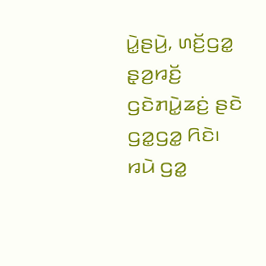ꤣꤧ꤭ꤔꤣꤧ꤬, ꤛꤢꤩ꤬ꤞꤤ꤭ ꤔ꤫ꤤ꤬ꤙꤢꤩ꤬ ꤞꤢꤧꤊꤣꤧ꤭ꤘꤢꤦ꤬ ꤔꤢꤧ ꤞꤤ꤭ꤞꤤ꤭ ꤖꤢꤧ꤯ ꤙꤣꤧ ꤞꤤ꤭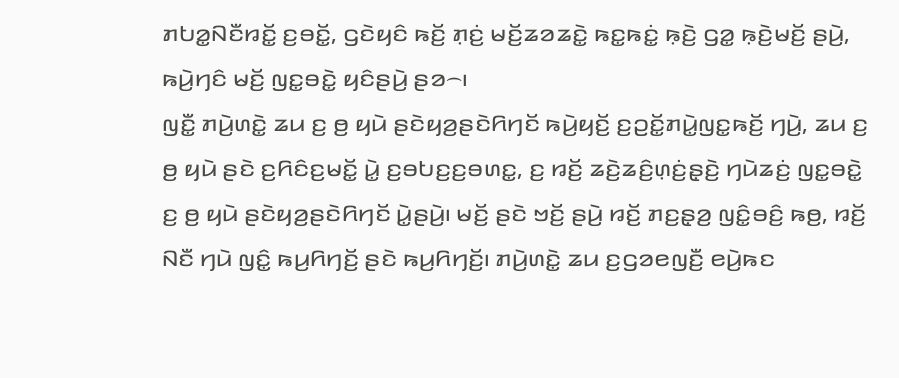ꤊꤝꤤ꤭ꤡꤢꤪꤙꤢꤩ꤭ ꤢ꤬ꤋꤢꤩ꤭, ꤞꤢꤧꤟꤢꤨ ꤒꤢꤩ꤬ ꤊ꤫ꤢꤦ꤬ ꤗꤢꤩ꤬ꤘꤤꤘꤢꤧ꤭ ꤒꤢ꤭ꤒꤢꤦ꤭ ꤒ꤫ꤢꤧ꤬ ꤞꤤ꤭ ꤒ꤫ꤢꤧ꤬ꤗꤢꤩ꤬ ꤔꤣꤧ꤬, ꤒꤣꤧ꤬ꤚꤢꤨ ꤗꤢꤩ꤬ ꤜꤢ꤭ꤋꤢꤧ꤭ ꤟꤢꤨꤔꤣꤧ꤬ ꤔꤤ꤮꤯
ꤜꤢꤪ꤭ ꤊꤣꤧ꤬ꤛꤢꤧ꤭ ꤘꤣ ꤢ꤬ ꤥ꤬ ꤟꤣꤧ ꤔꤢꤧꤟꤤ꤬ꤔꤢꤧꤖꤚꤢꤩ ꤒꤣꤧ꤬ꤟꤢꤩ꤬ ꤢ꤬ꤑꤢꤩ꤭ꤊꤣꤧ꤭ꤜꤢ꤭ꤒꤢꤩ꤬ ꤚꤣꤧ꤬, ꤘꤣ ꤢ꤬ ꤥ꤬ ꤟꤣꤧ ꤔꤢꤧ ꤢ꤬ꤖꤢꤨꤢ꤬ꤗꤢꤩ꤭ ꤣꤧ꤭ ꤢ꤬ꤋꤝꤢ꤬ꤢ꤬ꤋꤛꤢ꤭, ꤢ꤬ ꤙꤢꤩ꤬ ꤘꤢꤧ꤬ꤘꤢꤨ꤬ꤛ꤫ꤢꤦ꤬ꤔ꤫ꤢꤧ꤬ ꤚꤣꤧꤘꤢꤦ꤬ ꤜꤢ꤭ꤋꤢꤧ꤭ ꤢ꤬ ꤥ꤬ ꤟꤣꤧ ꤔꤢꤧꤟꤤ꤬ꤔꤢꤧꤖꤚꤢꤩ ꤣꤧ꤭ꤔꤣꤧ꤬꤯ ꤗꤢꤩ꤬ ꤔꤢꤧ ꤠꤢꤩ꤬ ꤔꤣꤧ꤬ ꤙꤢꤩ꤬ ꤊꤢ꤬ꤔ꤫ꤤ꤬ ꤜꤢꤨ꤭ꤋꤢꤨ꤬ ꤒꤥ꤬, ꤙꤢꤩ꤬ ꤡꤢꤪ ꤚꤣꤧ ꤜꤢꤨ꤭ ꤒꤣ꤬ꤖꤚꤢꤩ꤬ ꤔꤢꤧ ꤒꤣ꤬ꤖꤚꤢꤩ꤬꤯ ꤊꤣꤧ꤬ꤛꤢꤧ꤭ ꤘꤣ ꤢ꤬ꤞꤤꤕꤜꤢꤪ꤬ ꤕꤣꤧ꤬ꤒꤢ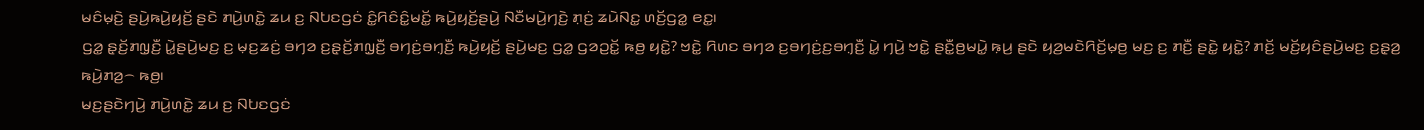ꤗꤢꤨꤗ꤫ꤢꤧ꤬ ꤔꤣꤧ꤬ꤒꤣꤧ꤬ꤟꤢꤩ꤬ ꤔꤢꤧ ꤊꤣꤧ꤬ꤛꤢꤧ꤭ ꤘꤣ ꤢ꤬ ꤡꤝꤢꤞꤢꤦ ꤢꤨ꤭ꤖꤢꤨꤢꤨ꤭ꤗꤢꤩ꤭ ꤒꤣꤧ꤬ꤟꤢꤩ꤬ꤔꤣꤧ꤬ ꤡꤢꤪꤗꤣꤧ꤬ꤚꤢꤧ꤬ ꤊ꤫ꤢꤦ꤬ ꤘꤣꤧꤡꤢ꤭ ꤛꤢꤩ꤬ꤞꤤ꤭ ꤕꤢ꤭꤯
ꤞꤤ꤭ ꤔ꤫ꤢꤩ꤬ꤊꤜ꤫ꤢꤪ꤬ ꤣꤧ꤭ꤔꤣꤧ꤬ꤗꤢ꤬ ꤢ꤬ ꤗ꤫ꤢ꤬ꤘꤢꤦ꤬ ꤋꤚꤤ ꤢ꤬ꤔ꤫ꤢꤩ꤬ꤊꤜ꤫ꤢꤪ꤬ ꤋꤚꤢꤦ꤬ꤋꤚ꤫ꤢꤪ꤬ ꤒꤣꤧ꤬ꤟꤢꤩ꤬ ꤔꤣꤧ꤬ꤗꤢ꤬ ꤞꤤ꤭ ꤞꤤꤑꤢꤩ꤭ ꤒꤥ꤬ ꤟꤢꤧ꤭? ꤠꤢꤧ꤭ ꤖꤛꤢ ꤋꤚꤤ ꤢ꤬ꤋꤚꤢꤦ꤬ꤢ꤬ꤋꤚ꤫ꤢꤪ꤬ ꤣꤧ꤭ ꤚꤣꤧ꤬ ꤠꤢꤧ꤭ ꤔꤢꤪ꤭ꤥ꤬ꤗꤣꤧ꤭ ꤒ꤫ꤣ꤬ ꤔꤢꤧ ꤟꤤ꤬ꤗꤢꤧꤖꤢꤩ꤬ꤗ꤫ꤥ꤬ ꤗꤢ꤬ ꤢ꤬ ꤊꤢꤪ꤬ ꤔꤢꤧ꤭ ꤟꤢꤧ꤭? ꤊꤢꤩ꤬ ꤗꤢꤩ꤬ꤟꤢꤨꤔꤣꤧ꤬ꤗꤢ꤬ ꤢ꤬ꤔ꤫ꤤ꤬ ꤒꤣꤧ꤬ꤊꤤ꤬꤮ ꤒꤥ꤬꤯
ꤗꤢ꤬ꤔꤢꤧꤚꤣꤧ꤬ ꤊꤣꤧ꤬ꤛꤢꤧ꤭ ꤘꤣ ꤢ꤬ ꤡꤝꤢꤞꤢꤦ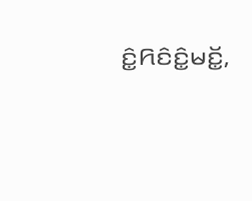ꤢꤨ꤭ꤖꤢꤨꤢꤨ꤭ꤗꤢꤩ꤭,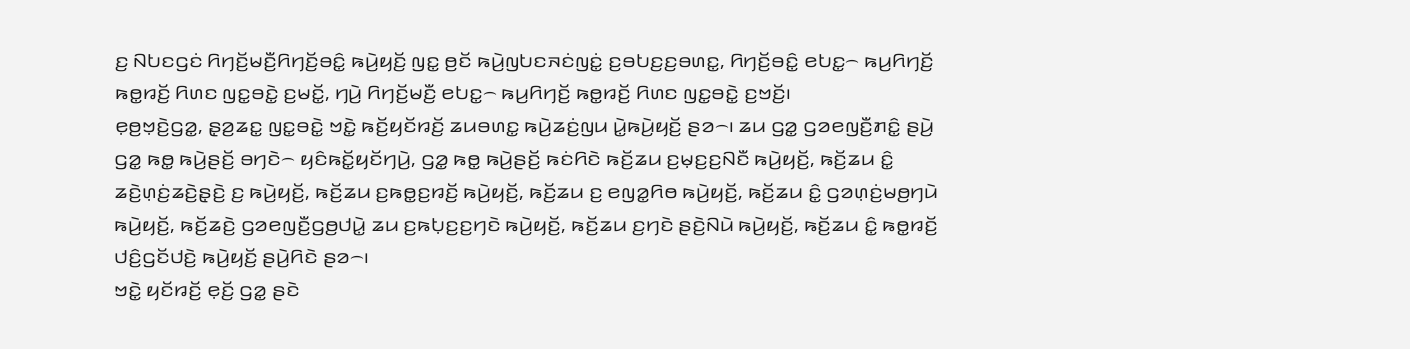ꤢ꤬ ꤡꤝꤢꤞꤢꤦ ꤖꤚꤢꤩ꤬ꤗꤢꤪ꤬ꤖꤚꤢꤩ꤬ꤋꤢꤨ꤭ ꤒꤣꤧ꤬ꤟꤢꤩ꤬ ꤜꤢ꤭ ꤥ꤬ꤢꤩ ꤒꤣꤧ꤬ꤜꤝꤢꤏꤢꤦꤜꤢꤦ꤭ ꤢ꤬ꤋꤝꤢ꤬ꤢ꤬ꤋꤛꤢ꤭, ꤖꤚꤢꤩ꤬ꤋꤢꤨ꤭ ꤕꤝꤢ꤭꤮ ꤒꤣ꤬ꤖꤚꤢꤩ꤬ ꤒꤥ꤭ꤙꤢꤩ꤬ ꤖꤛꤢ ꤜꤢ꤭ꤋꤢꤧ꤭ ꤢ꤬ꤗꤢꤩ꤭, ꤚꤣꤧ꤬ ꤖꤚꤢꤩ꤬ꤗꤢꤪ꤬ ꤕꤝꤢ꤭꤮ ꤒꤣ꤬ꤖꤚꤢꤩ꤬ ꤒꤥ꤭ꤙꤢꤩ꤬ ꤖꤛꤢ ꤜꤢ꤭ꤋꤢꤧ꤭ ꤢ꤬ꤠꤢꤩ꤬꤯
ꤕ꤫ꤥ꤬ꤠ꤫ꤢꤧ꤬ꤞꤤ꤭, ꤔ꤫ꤤ꤬ꤘꤢ꤭ ꤜꤢ꤭ꤋꤢꤧ꤭ ꤠꤢꤧ꤭ ꤒꤢꤩ꤬ꤟꤢꤩꤙꤢꤩ꤬ ꤘꤣꤋꤛꤢ꤭ ꤒꤣꤧ꤬ꤘꤢꤦ꤬ꤜꤣ ꤣꤧ꤭ꤒꤣꤧ꤬ꤟꤢꤩ꤬ ꤔꤤ꤮꤯ ꤘꤣ ꤞꤤ꤭ ꤞꤤꤕꤜꤢꤪ꤬ꤊꤢꤨ꤭ ꤔꤣꤧ꤬ ꤞꤤ꤭ ꤒꤥ꤭ ꤒꤣꤧ꤬ꤔꤢꤩ꤬ ꤋꤚꤢꤧ꤮ ꤟꤢꤨꤒꤢꤩ꤭ꤟꤢꤩꤚꤣꤧ꤬, ꤞꤤ꤭ ꤒꤥ꤭ ꤒꤣꤧ꤬ꤔꤢꤩ꤬ ꤒꤢꤦꤖꤢꤧ ꤒꤢꤩ꤬ꤘꤣ ꤢ꤬ꤗ꤫ꤢ꤬ꤢ꤬ꤡꤢꤪ ꤒꤣꤧ꤬ꤟꤢꤩ꤬, ꤒꤢꤩ꤬ꤘꤣ ꤢꤨ꤭ ꤘꤢꤧ꤬ꤛ꤫ꤢꤦ꤬ꤘꤢꤧ꤬ꤔ꤫ꤢꤧ꤬ ꤢ꤬ ꤒꤣꤧ꤬ꤟꤢꤩ꤬, ꤒꤢꤩ꤬ꤘꤣ ꤢ꤬ꤒꤥ꤭ꤢ꤬ꤙꤢꤩ꤬ ꤒꤣꤧ꤬ꤟꤢꤩ꤬, ꤒꤢꤩ꤬ꤘꤣ ꤢ꤬ ꤕꤜꤤ꤭ꤖꤥ ꤒꤣꤧ꤬ꤟꤢꤩ꤬, ꤒꤢꤩ꤬ꤘꤣ ꤢꤨ꤭ ꤞꤤꤛ꤫ꤢꤦ꤬ꤗꤥ꤬ꤚꤣꤧ ꤒꤣꤧ꤬ꤟꤢꤩ꤬, ꤒꤢꤩ꤬ꤘꤢꤧ꤬ ꤞꤤꤕꤜꤢꤪ꤬ꤞꤥ꤬ꤓꤣꤧ꤭ ꤘꤣ ꤢ꤬ꤒꤝ꤫ꤢ꤬ꤢ꤬ꤚꤢꤧ ꤒꤣꤧ꤬ꤟꤢꤩ꤬, ꤒꤢꤩ꤬ꤘꤣ ꤢ꤬ꤚꤢꤧ ꤔꤢꤧ꤬ꤡꤣꤧ ꤒꤣꤧ꤬ꤟꤢꤩ꤬, ꤒꤢꤩ꤬ꤘꤣ ꤢꤨ꤭ ꤒꤥ꤭ꤙꤢꤩ꤬ ꤓꤢꤨ꤬ꤞꤢꤩꤓꤢꤧ꤬ ꤒꤣꤧ꤬ꤟꤢꤩ꤬ ꤔꤣꤧ꤬ꤖꤢꤧ ꤔꤤ꤮꤯
ꤠꤢꤧ꤭ ꤟꤢꤩꤙꤢꤩ꤬ ꤕ꤫ꤢꤩ꤬ ꤞꤤ꤭ ꤔꤢꤧ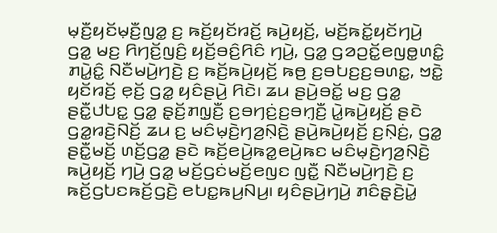ꤗ꤫ꤢꤪ꤬ꤟꤢꤩꤗ꤫ꤢꤪ꤬ꤜꤤ꤭ ꤢ꤬ ꤒꤢꤩ꤬ꤟꤢꤩꤙꤢꤩ꤬ ꤒꤣꤧ꤬ꤟꤢꤩ꤬, ꤗꤢꤩ꤬ꤒꤢꤩ꤭ꤟꤢꤩꤚꤣꤧ꤬ ꤞꤤ꤭ ꤗꤢ꤬ ꤖꤚꤢꤩ꤬ꤜꤢꤨ꤬ ꤟꤢꤩ꤬ꤋꤢꤨ꤬ꤖꤢꤨ ꤚꤣꤧ꤬, ꤞꤤ꤭ ꤞꤤꤑꤢꤩ꤭ꤕꤜꤥ꤭ꤛꤢꤨ꤭ ꤊꤣꤧ꤭ꤢꤨ꤭ ꤡꤢꤪꤗꤣꤧ꤬ꤚꤢꤧ꤬ ꤢ꤬ ꤒꤢꤩ꤬ꤒꤣꤧ꤬ꤟꤢꤩ꤬ ꤒꤥ꤬ ꤢ꤬ꤋꤝꤢ꤬ꤢ꤬ꤋꤛꤢ꤭, ꤠꤢꤧ꤭ ꤟꤢꤩꤙꤢꤩ꤬ ꤕ꤫ꤢꤩ꤬ ꤞꤤ꤭ ꤟꤢꤨꤔꤣꤧ꤬ ꤖꤢꤧ꤯ ꤘꤣ ꤔꤣꤧ꤬ꤋꤢꤩ꤭ ꤗꤢ꤬ ꤞꤤ꤭ ꤔꤢꤪ꤭ꤓꤝꤢ꤭ ꤞꤤ꤭ ꤔ꤫ꤢꤩ꤬ꤊꤜ꤫ꤢꤪ꤬ ꤢ꤬ꤋꤚꤢꤦ꤬ꤢ꤬ꤋꤚ꤫ꤢꤪ꤬ ꤣꤧ꤭ꤒꤣꤧ꤬ꤟꤢꤩ꤬ ꤔꤢꤧ ꤞꤤ꤭ꤙꤢꤧ꤬ꤡꤢꤩ꤬ ꤘꤣ ꤢ꤬ ꤗꤢꤨꤗ꤫ꤢꤧ꤬ꤚꤤ꤬ꤡ꤫ꤢꤧ꤬ ꤔꤣꤧ꤬ꤒꤣꤧ꤬ꤟꤢꤩ꤬ ꤢ꤬ꤡ꤫ꤢꤦ꤬, ꤞꤤ꤭ ꤔꤢꤪ꤭ꤗꤢꤩ꤬ ꤛꤢꤩ꤬ꤞꤤ꤭ ꤔꤢꤧ ꤒꤢꤩ꤬ꤕꤣꤧ꤬ꤒꤤ꤭ꤕꤣꤧ꤬ꤒꤢ ꤗꤢꤨꤗ꤫ꤢꤧ꤬ꤚꤤ꤬ꤡ꤫ꤢꤧ꤬ ꤒꤣꤧ꤬ꤟꤢꤩ꤬ ꤚꤣꤧ꤬ ꤞꤤ꤭ ꤗꤢꤩ꤬ꤞꤢꤦꤗꤢꤩ꤬ꤕꤜꤢ ꤜꤢꤪ꤭ ꤡꤢꤪꤗꤣꤧ꤬ꤚꤢꤧ꤬ ꤢ꤬ ꤒꤢꤩ꤬ꤞꤝꤢꤒꤢꤩ꤬ꤞꤢꤧ꤬ ꤕꤝꤢ꤭ꤒꤣ꤬ꤡꤣ꤬꤯ ꤟꤢꤨꤔꤣꤧ꤬ꤚꤣꤧ꤬ ꤊꤢꤨꤔ꤫ꤢꤧ꤬ꤣꤧ꤭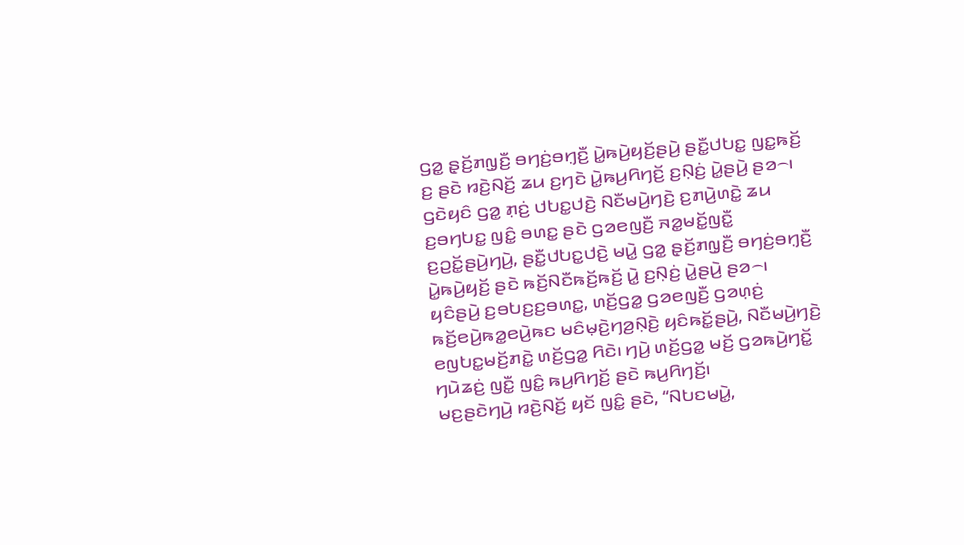ꤞꤤ꤭ ꤔ꤫ꤢꤩ꤬ꤊꤜ꤫ꤢꤪ꤬ ꤋꤚꤢꤦ꤬ꤋꤚ꤫ꤢꤪ꤬ ꤣꤧ꤭ꤒꤣꤧ꤬ꤟꤢꤩ꤬ꤔꤣꤧ꤬ ꤔꤢꤪ꤭ꤓꤝꤢ꤭ ꤜꤢ꤭ꤒꤢꤩ꤬ ꤢ꤬ ꤔꤢꤧ ꤙꤢꤧ꤬ꤡꤢꤩ꤬ ꤘꤣ ꤢ꤬ꤚꤢꤧ ꤣꤧ꤭ꤒꤣ꤬ꤖꤚꤢꤩ꤬ ꤢ꤬ꤡ꤫ꤢꤦ꤬ ꤣꤧ꤭ꤔꤣꤧ꤬ ꤔꤤ꤮꤯ ꤞꤢꤧꤟꤢꤨ ꤞꤤ꤭ ꤊ꤫ꤢꤦ꤬ ꤓꤝꤢ꤭ꤓꤢꤧ꤬ ꤡꤢꤪꤗꤣꤧ꤬ꤚꤢꤧ꤬ ꤢ꤬ꤊꤣꤧ꤬ꤛꤢꤧ꤭ ꤘꤣ ꤢ꤬ꤋꤚꤝꤢ꤭ ꤜꤢꤨ꤭ ꤋꤛꤢ꤭ ꤔꤢꤧ ꤞꤤꤕꤜꤢꤪ꤬ ꤏꤤ꤭ꤗꤢꤩ꤭ꤜꤢꤪ꤭ ꤢ꤬ꤑꤢꤩ꤭ꤔꤣꤧ꤬ꤚꤣꤧ꤬, ꤔꤢꤪ꤭ꤓꤝꤢ꤭ꤓꤢꤧ꤬ ꤗꤣꤧ꤭ ꤞꤤ꤭ ꤔ꤫ꤢꤩ꤬ꤊꤜ꤫ꤢꤪ꤬ ꤋꤚꤢꤦ꤬ꤋꤚ꤫ꤢꤪ꤬ ꤣꤧ꤭ꤒꤣꤧ꤬ꤟꤢꤩ꤬ ꤔꤢꤧ ꤒꤢꤩ꤬ꤡꤢꤪꤒꤢꤩ꤬ꤒꤢꤩ꤬ ꤣꤧ꤭ ꤢ꤬ꤡ꤫ꤢꤦ꤬ ꤣꤧ꤭ꤔꤣꤧ꤬ ꤔꤤ꤮꤯
ꤟꤢꤨꤔꤣꤧ꤬ ꤢ꤬ꤋꤝꤢ꤬ꤢ꤬ꤋꤛꤢ꤭, ꤛꤢꤩ꤬ꤞꤤ꤭ ꤞꤤꤕꤜꤢꤪ꤬ ꤞꤤꤛ꤫ꤢꤦ꤬ ꤒꤢꤩ꤬ꤕꤣꤧ꤬ꤒꤤ꤭ꤕꤣꤧ꤬ꤒꤢ ꤗꤢꤨꤗ꤫ꤢꤧ꤬ꤚꤤ꤬ꤡ꤫ꤢꤧ꤬ ꤟꤢꤨꤒꤢꤩ꤭ꤔꤣꤧ꤬, ꤡꤢꤪꤗꤣꤧ꤬ꤚꤢꤧ꤬ ꤕꤜꤝꤢ꤭ꤗꤢꤩ꤬ꤊꤢꤧ꤭ ꤛꤢꤩ꤬ꤞꤤ꤭ ꤖꤢꤧ꤯ ꤚꤣꤧ꤬ ꤛꤢꤩ꤬ꤞꤤ꤭ ꤗꤢꤩ꤬ ꤞꤤꤒꤣꤧ꤬ꤚꤢꤩ꤭ ꤚꤣꤧꤘꤢꤦ꤬ ꤜꤢꤪ꤭ ꤜꤢꤨ꤭ ꤒꤣ꤬ꤖꤚꤢꤩ꤬ ꤔꤢꤧ ꤒꤣ꤬ꤖꤚꤢꤩ꤬꤯
ꤗꤢ꤬ꤔꤢꤧꤚꤣꤧ꤬ ꤙꤢꤧ꤬ꤡꤢꤩ꤬ ꤟꤢꤩ ꤜꤢꤨ꤭ ꤔꤢꤧ, “ꤡꤝꤢꤗꤣꤧ꤭,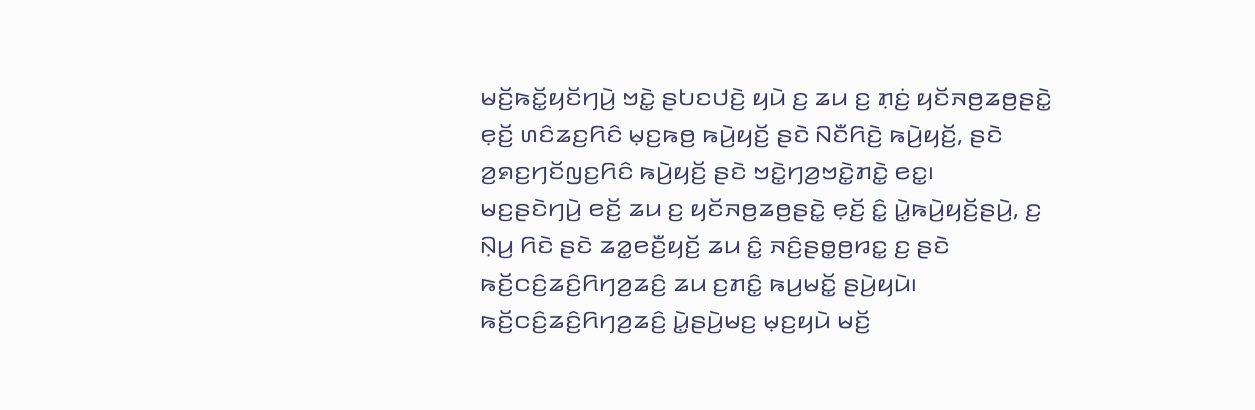ꤗꤢꤩ꤬ꤒꤢꤩ꤭ꤟꤢꤩꤚꤣꤧ꤬ ꤠꤢꤧ꤭ ꤔꤝꤢꤓꤢꤧ꤬ ꤟꤣꤧ ꤢ꤬ ꤘꤣ ꤢ꤬ ꤊ꤫ꤢꤦ꤬ ꤟꤢꤩꤏꤥ꤬ꤘꤥ꤬ꤔꤢꤧ꤭ ꤕ꤫ꤢꤩ꤬ ꤛꤢꤨꤘꤢ꤬ꤖꤢꤨ ꤗ꤫ꤢ꤬ꤒꤥ꤬ ꤒꤣꤧ꤬ꤟꤢꤩ꤬ ꤔꤢꤧ ꤡꤢꤪꤖꤢꤧ꤬ ꤒꤣꤧ꤬ꤟꤢꤩ꤬, ꤔꤢꤧ ꤤ꤬ꤎꤢ꤬ꤚꤢꤩꤜꤢ꤬ꤖꤢꤨ ꤒꤣꤧ꤬ꤟꤢꤩ꤬ ꤔꤢꤧ ꤠꤢꤧ꤭ꤚꤤ꤬ꤠꤢꤧ꤭ꤊꤢꤧ꤭ ꤕꤢ꤭꤯
ꤗꤢ꤬ꤔꤢꤧꤚꤣꤧ꤬ ꤕꤢꤩ꤬ ꤘꤣ ꤢ꤬ ꤟꤢꤩꤏꤥ꤬ꤘꤥ꤬ꤔꤢꤧ꤭ ꤕ꤫ꤢꤩ꤬ ꤢꤨ꤭ ꤣꤧ꤭ꤒꤣꤧ꤬ꤟꤢꤩ꤬ꤔꤣꤧ꤬, ꤢ꤬ ꤡ꤫ꤣ꤬ ꤖꤢꤧ ꤔꤢꤧ ꤘꤤ꤭ꤕꤢꤪ꤬ꤟꤢꤩ꤬ ꤘꤣ ꤢꤨ꤭ ꤏꤢꤨ꤬ꤔꤥ꤭ꤥ꤬ꤙꤢ꤭ ꤢ꤬ ꤔꤢꤧ ꤒꤢꤩ꤬ꤍꤢꤨ꤬ꤘꤢꤨ꤬ꤖꤚꤤ꤬ꤘꤢꤨ꤬ ꤘꤣ ꤢ꤬ꤊꤢꤨ꤭ ꤒꤣ꤬ꤗꤢꤩ꤭ ꤔꤣꤧ꤬ꤟꤣꤧ꤯ ꤒꤢꤩ꤬ꤍꤢꤨ꤬ꤘꤢꤨ꤬ꤖꤚꤤ꤬ꤘꤢꤨ꤬ ꤣꤧ꤭ꤔꤣꤧ꤬ꤗꤢ꤬ ꤗ꤫ꤢ꤬ꤟꤣꤧ ꤗꤢꤩ꤬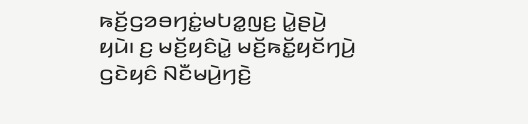ꤒꤢꤩ꤬ꤞꤤꤋꤚꤢꤦ꤭ꤗꤝꤤ꤭ꤜꤢ꤬ ꤣꤧ꤭ꤔꤣꤧ꤬ ꤟꤣꤧ꤯ ꤢ꤬ ꤗꤢꤩ꤬ꤟꤢꤨꤣꤧ꤭ ꤗꤢꤩ꤬ꤒꤢꤩ꤭ꤟꤢꤩꤚꤣꤧ꤬ ꤞꤢꤧꤟꤢꤨ ꤡꤢꤪꤗꤣꤧ꤬ꤚꤢꤧ꤬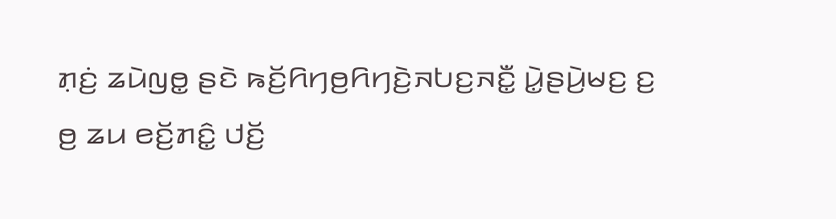ꤊ꤫ꤢꤦ꤬ ꤘꤣꤧꤜꤥ꤭ ꤔꤢꤧ ꤒꤢꤩ꤬ꤖꤚꤥ꤬ꤖꤚꤢꤧ꤬ꤏꤝꤢ꤬ꤏꤢꤪ꤭ ꤣꤧ꤭ꤔꤣꤧ꤬ꤗꤢ꤬ ꤢ꤬ ꤥ꤬ ꤘꤣ ꤕꤢꤩ꤬ꤊꤢꤨ꤭ ꤓꤢꤩ꤬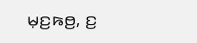ꤗ꤫ꤢ꤬ꤒꤥ꤬, ꤢ꤬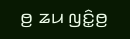ꤥ꤬ ꤘꤣ ꤜꤢꤨ꤭ꤥ꤬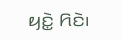ꤟꤢꤧ꤭ ꤖꤢꤧ꤯